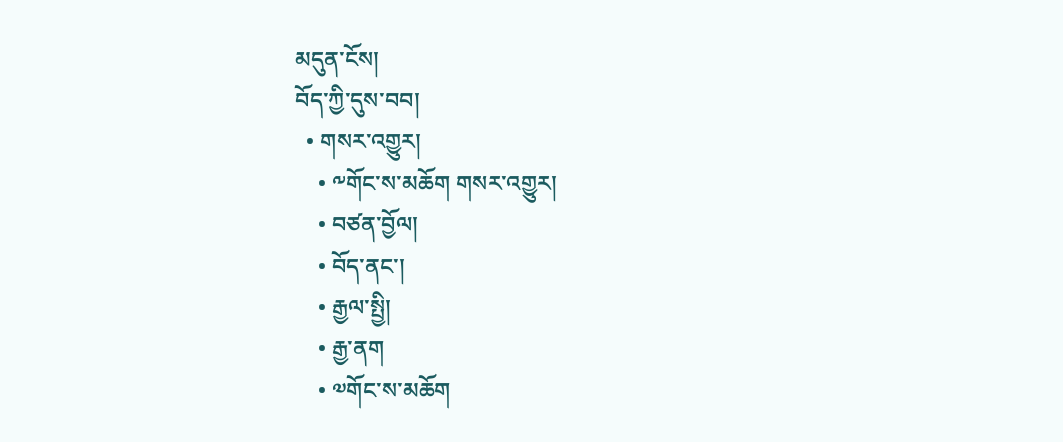མདུན་ངོས།
བོད་ཀྱི་དུས་བབ།
  • གསར་འགྱུར།
    • ༸གོང་ས་མཆོག གསར་འགྱུར།
    • བཙན་བྱོལ།
    • བོད་ནང་།
    • རྒྱལ་སྤྱི།
    • རྒྱ་ནག
    • ༧གོང་ས་མཆོག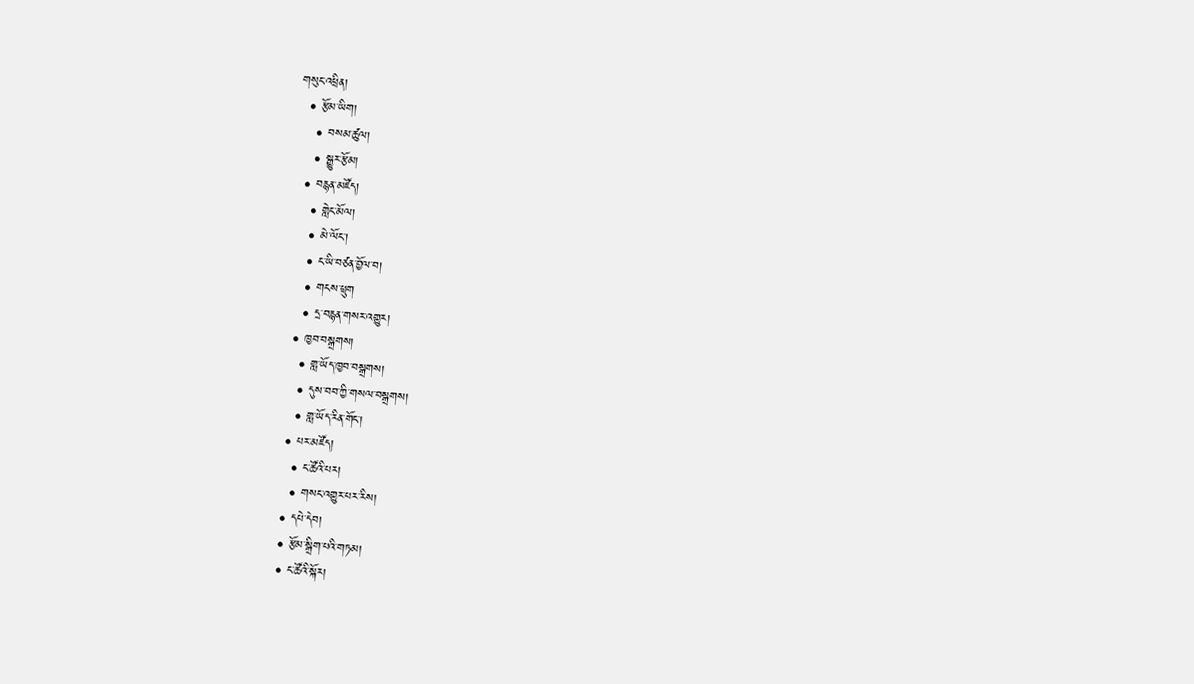གསུང་འཕྲིན།
  • རྩོམ་ཡིག།
    • བསམ་ཚུལ།
    • སྒྱུར་རྩོམ།
  • བརྙན་མཛོད།
    • གླེང་མོལ།
    • མེ་ལོང་།
    • ང་ཡི་བཙན་བྱོལ་བ།
    • གངས་ཕྲུག
    • དྲ་བརྙན་གསར་འགྱུར།
  • ཁྱབ་བསྒྲགས།
    • གླ་ཡོད་ཁྱབ་བསྒྲགས།
    • དུས་བབ་ཀྱི་གསལ་བསྒྲགས།
    • གླ་ཡོད་རིན་གོང་།
  • པར་མཛོད།
    • ང་ཚོའི་པར།
    • གསང་འགྱུར་པར་རིས།
  • དཔེ་དེབ།
  • རྩོམ་སྒྲིག་པའི་གཏམ།
  • ང་ཚོའི་སྐོར།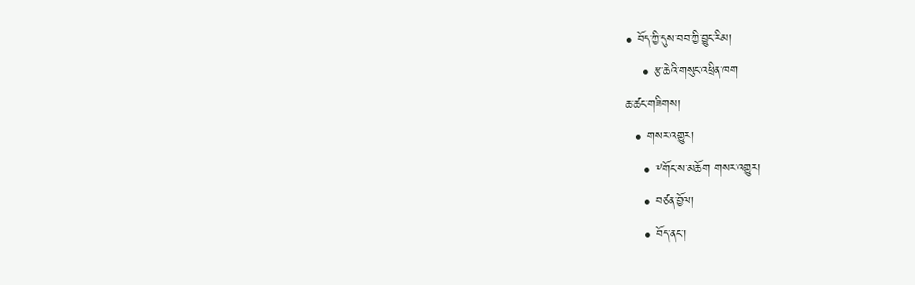• བོད་ཀྱི་དུས་བབ་ཀྱི་བྱུང་རིམ།
    • རྩ་ཆེའི་གསུང་འཕྲིན་ཁག
ཆ་ཚང་གཟིགས།
  • གསར་འགྱུར།
    • ༸གོང་ས་མཆོག གསར་འགྱུར།
    • བཙན་བྱོལ།
    • བོད་ནང་།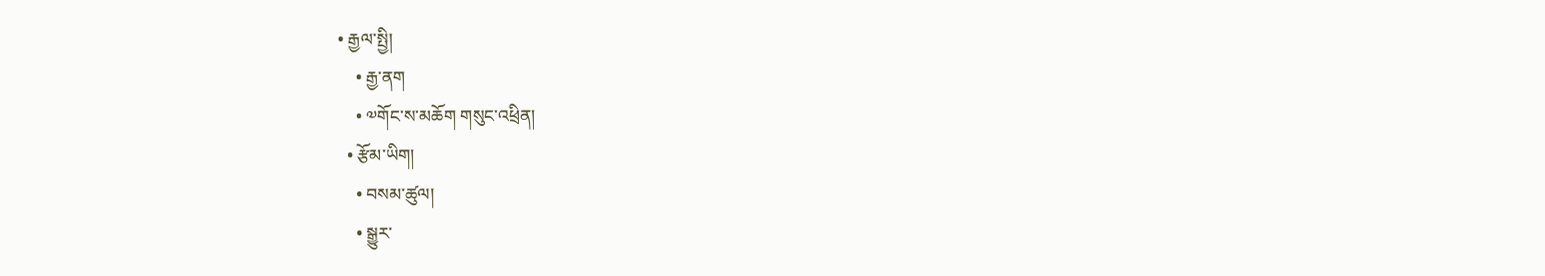• རྒྱལ་སྤྱི།
    • རྒྱ་ནག
    • ༧གོང་ས་མཆོག གསུང་འཕྲིན།
  • རྩོམ་ཡིག།
    • བསམ་ཚུལ།
    • སྒྱུར་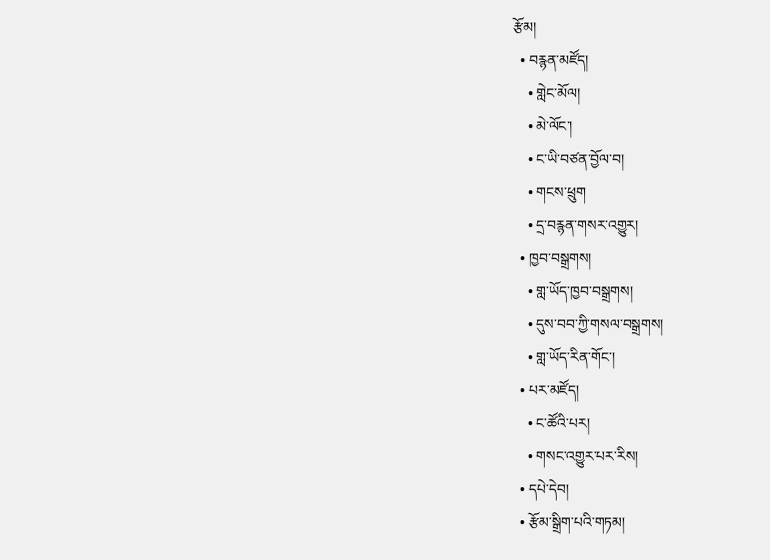རྩོམ།
  • བརྙན་མཛོད།
    • གླེང་མོལ།
    • མེ་ལོང་།
    • ང་ཡི་བཙན་བྱོལ་བ།
    • གངས་ཕྲུག
    • དྲ་བརྙན་གསར་འགྱུར།
  • ཁྱབ་བསྒྲགས།
    • གླ་ཡོད་ཁྱབ་བསྒྲགས།
    • དུས་བབ་ཀྱི་གསལ་བསྒྲགས།
    • གླ་ཡོད་རིན་གོང་།
  • པར་མཛོད།
    • ང་ཚོའི་པར།
    • གསང་འགྱུར་པར་རིས།
  • དཔེ་དེབ།
  • རྩོམ་སྒྲིག་པའི་གཏམ།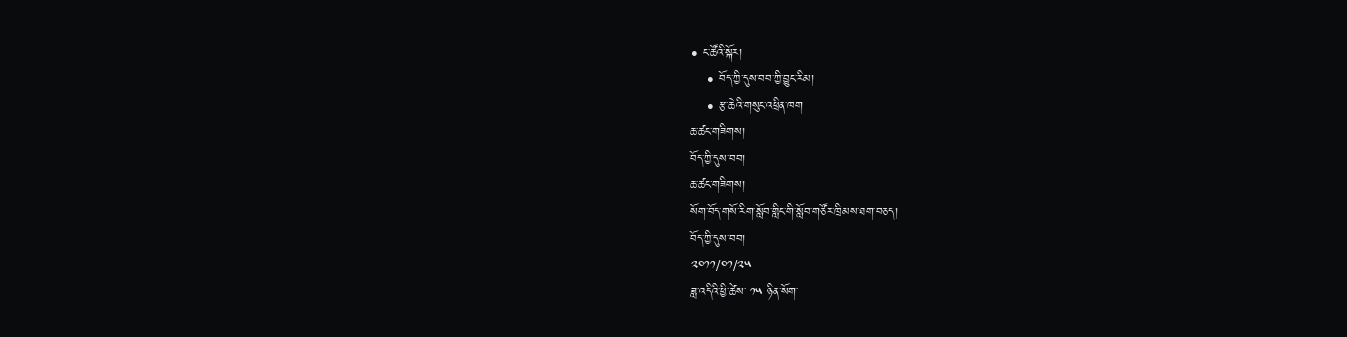• ང་ཚོའི་སྐོར།
    • བོད་ཀྱི་དུས་བབ་ཀྱི་བྱུང་རིམ།
    • རྩ་ཆེའི་གསུང་འཕྲིན་ཁག
ཆ་ཚང་གཟིགས།
བོད་ཀྱི་དུས་བབ།
ཆ་ཚང་གཟིགས།
སོག་བོད་གསོ་རིག་སློབ་གླིང་གི་སློབ་གཙོར་ཁྲིམས་ཐག་བཅད།
བོད་ཀྱི་དུས་བབ།
༢༠༡༡/༠༡/༢༥
ཟླ་འདིའི་ཕྱི་ཚེས་ ༡༥ ཉིན་སོག་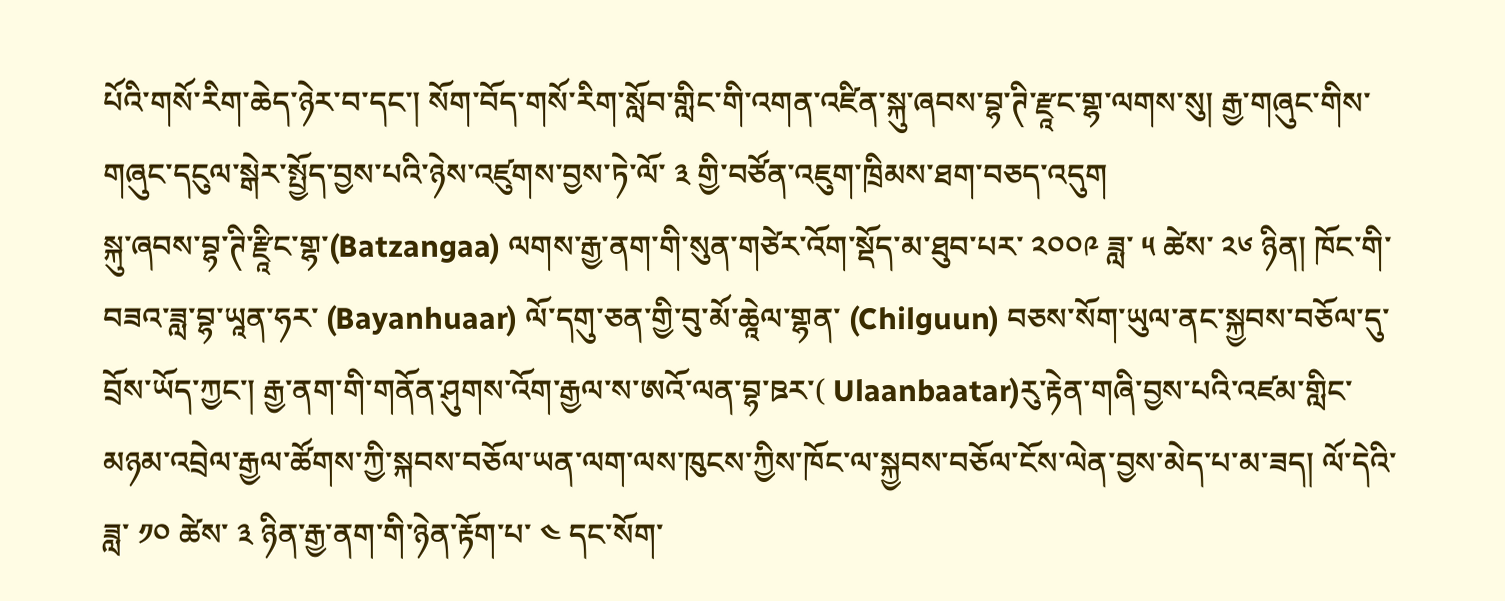པོའི་གསོ་རིག་ཆེད་ཉེར་བ་དང་། སོག་བོད་གསོ་རིག་སློབ་གླིང་གི་འགན་འཛིན་སྐུ་ཞབས་བྷ་ཊི་རྫཱང་གྷ་ལགས་སུ། རྒྱ་གཞུང་གིས་གཞུང་དངུལ་སྒེར་སྤྱོད་བྱས་པའི་ཉེས་འཛུགས་བྱས་ཏེ་ལོ་ ༣ གྱི་བཙོན་འཇུག་ཁྲིམས་ཐག་བཅད་འདུག
སྐུ་ཞབས་བྷ་ཊི་རྫཱིང་གྷ་(Batzangaa) ལགས་རྒྱ་ནག་གི་སུན་གཙེར་འོག་སྡོད་མ་ཐུབ་པར་ ༢༠༠༩ ཟླ་ ༥ ཚེས་ ༢༦ ཉིན། ཁོང་གི་བཟའ་ཟླ་བྷ་ཡཱན་ཧར་ (Bayanhuaar) ལོ་དགུ་ཅན་གྱི་བུ་མོ་ཆཱེལ་གྷན་ (Chilguun) བཅས་སོག་ཡུལ་ནང་སྐྱབས་བཅོལ་དུ་བྲོས་ཡོད་ཀྱང་། རྒྱ་ནག་གི་གནོན་ཤུགས་འོག་རྒྱལ་ས་ཨའོ་ལན་བྷ་ཋར་( Ulaanbaatar)རུ་རྟེན་གཞི་བྱས་པའི་འཛམ་གླིང་མཉམ་འབྲེལ་རྒྱལ་ཚོགས་ཀྱི་སྐབས་བཅོལ་ཡན་ལག་ལས་ཁུངས་ཀྱིས་ཁོང་ལ་སྐྱབས་བཅོལ་ངོས་ལེན་བྱས་མེད་པ་མ་ཟད། ལོ་དེའི་ཟླ་ ༡༠ ཚེས་ ༣ ཉིན་རྒྱ་ནག་གི་ཉེན་རྟོག་པ་ ༤ དང་སོག་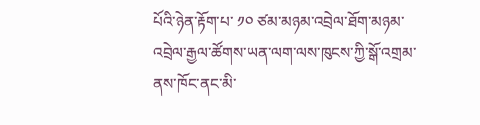པོའི་ཉེན་རྟོག་པ་ ༡༠ ཙམ་མཉམ་འབྲེལ་ཐོག་མཉམ་འབྲེལ་རྒྱལ་ཚོགས་ཡན་ལག་ལས་ཁུངས་ཀྱི་སྒོ་འགྲམ་ནས་ཁོང་ནང་མི་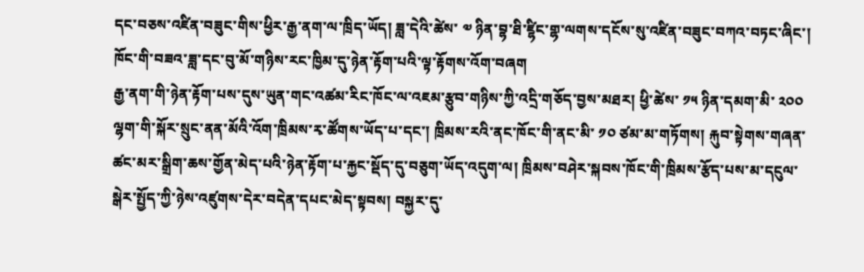དང་བཅས་འཛིན་བཟུང་གིས་ཕྱིར་རྒྱ་ནག་ལ་ཁྲིད་ཡོད། ཟླ་དེའི་ཚེས་ ༧ ཉིན་བྷ་ཐི་ཛྷིང་གྷ་ལགས་དངོས་སུ་འཛིན་བཟུང་བཀའ་བཏང་ཞིང་། ཁོང་གི་བཟའ་ཟླ་དང་བུ་མོ་གཉིས་རང་ཁྱིམ་དུ་ཉེན་རྟོག་པའི་ལྟ་རྟོགས་འོག་བཞག
རྒྱ་ནག་གི་ཉེན་རྟོག་པས་དུས་ཡུན་གང་འཚམ་རིང་ཁོང་ལ་འཇམ་རྩུབ་གཉིས་ཀྱི་འདྲི་གཅོད་བྱས་མཐར། ཕྱི་ཚེས་ ༡༥ ཉིན་དམག་མི་ ༢༠༠ ལྷག་གི་སྐོར་སྲུང་ནན་མོའི་འོག་ཁྲིམས་རྭ་ཚོགས་ཡོད་པ་དང་། ཁྲིམས་རའི་ནང་ཁོང་གི་ནང་མི་ ༡༠ ཙམ་མ་གཏོགས། རྐུབ་སྟེགས་གཞན་ཚང་མར་སྒྲིག་ཆས་གྱོན་མེད་པའི་ཉེན་རྟོག་པ་རྐྱང་སྡོད་དུ་བཅུག་ཡོད་འདུག་ལ། ཁྲིམས་བཤེར་སྐབས་ཁོང་གི་ཁྲིམས་རྩོད་པས་མ་དངུལ་སྒེར་སྤྱོད་ཀྱི་ཉེས་འཛུགས་དེར་བདེན་དཔང་མེད་སྟབས། བསྐྱར་དུ་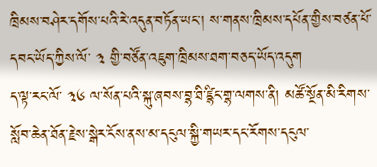ཁྲིམས་བཤེར་དགོས་པའི་རེ་འདུན་བཏོན་ཡང་། ས་གནས་ཁྲིམས་དཔོན་གྱིས་བཙན་པོ་དབང་ཡོད་ཀྱིས་ལོ་ ༣ གྱི་བཙོན་འཇུག་ཁྲིམས་ཐག་བཅད་ཡོད་འདུག
ད་ལྟ་རང་ལོ་ ༣༦ ལ་སོན་པའི་སྐུ་ཞབས་བྷ་ཐི་ཛྷིང་གྷ་ལགས་ནི། མཚོ་སྔོན་མི་རིགས་སློབ་ཆེན་ཐོན་རྗེས་སྒེར་ངོས་ནས་མ་དངུལ་སྐྱི་གཡར་དང་རོགས་དངུལ་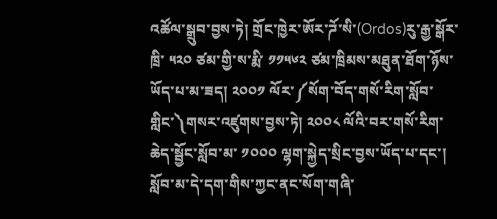འཚོལ་སྒྲུབ་བྱས་ཏེ། གྲོང་ཁྱེར་ཨོར་ཌོ་སི་(Ordos)རུ་རྒྱ་སྒོར་ཁྲི་ ༥༢༠ ཙམ་གྱི་ས་རྨི་ ༡༡༥༦༢ ཙམ་ཁྲིམས་མཐུན་ཐོག་ཉོས་ཡོད་པ་མ་ཟད། ༢༠༠༡ ལོར་༼སོག་བོད་གསོ་རིག་སློབ་གླིང་༽གསར་འཛུགས་བྱས་ཏེ། ༢༠༠༨ ལོའི་བར་གསོ་རིག་ཆེད་སྦྱོང་སློབ་མ་ ༡༠༠༠ ལྷག་སྐྱེད་སྲིང་བྱས་ཡོད་པ་དང་། སློབ་མ་དེ་དག་གིས་ཀྱང་ནང་སོག་གཞི་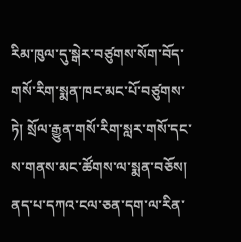རིམ་ཁུལ་དུ་སྒེར་བཙུགས་སོག་བོད་གསོ་རིག་སྨན་ཁང་མང་པོ་བཙུགས་ཏེ། སྲོལ་རྒྱུན་གསོ་རིག་སླར་གསོ་དང་ས་གནས་མང་ཚོགས་ལ་སྨན་བཅོས། ནད་པ་དཀའ་ངལ་ཅན་དག་ལ་རིན་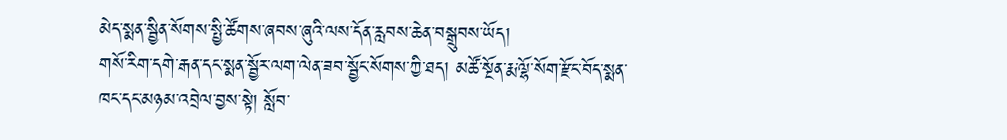མེད་སྨན་སྦྱིན་སོགས་སྤྱི་ཚོགས་ཞབས་ཞུའི་ལས་དོན་རླབས་ཆེན་བསྒྲུབས་ཡོད།
གསོ་རིག་དགེ་རྒན་དང་སྨན་སྦྱོར་ལག་ལེན་ཟབ་སྦྱོང་སོགས་ཀྱི་ཐད། མཚོ་སྔོན་རྨ་ལྷོ་སོག་རྫོང་བོད་སྨན་ཁང་དང་མཉམ་འབྲེལ་བྱས་སྟེ། སློབ་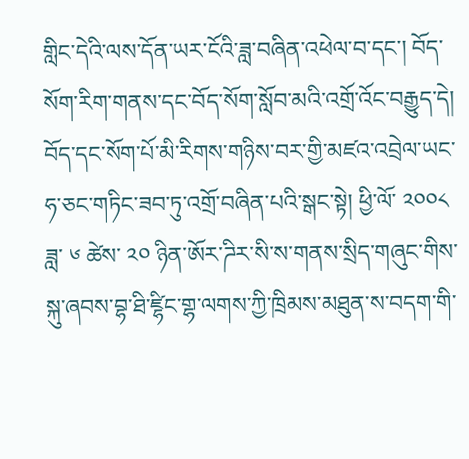གླིང་དེའི་ལས་དོན་ཡར་ངོའི་ཟླ་བཞིན་འཕེལ་བ་དང་། བོད་སོག་རིག་གནས་དང་བོད་སོག་སློབ་མའི་འགྲོ་འོང་བརྒྱུད་དེ། བོད་དང་སོག་པོ་མི་རིགས་གཉིས་བར་གྱི་མཛའ་འབྲེལ་ཡང་ཧ་ཅང་གཏིང་ཟབ་ཏུ་འགྲོ་བཞིན་པའི་སྒང་སྟེ། ཕྱི་ལོ་ ༢༠༠༨ ཟླ་ ༦ ཚེས་ ༢༠ ཉིན་ཨོར་ཌིར་སི་ས་གནས་སྲིད་གཞུང་གིས་སྐུ་ཞབས་བྷ་ཐི་ཛྷིང་གྷ་ལགས་ཀྱི་ཁྲིམས་མཐུན་ས་བདག་གི་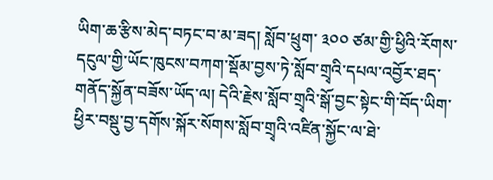ཡིག་ཆ་རྩིས་མེད་བཏང་བ་མ་ཟད། སློབ་ཕྲུག་ ༣༠༠ ཙམ་གྱི་ཕྱིའི་རོགས་དངུལ་གྱི་ཡོང་ཁུངས་བཀག་སྡོམ་བྱས་ཏེ་སློབ་གྲྭའི་དཔལ་འབྱོར་ཐད་གནོད་སྐྱོན་བཟོས་ཡོད་ལ། དེའི་རྗེས་སློབ་གྲྭའི་སྒོ་བྱང་སྟེང་གི་བོད་ཡིག་ཕྱིར་བསྡུ་བྱ་དགོས་སྐོར་སོགས་སློབ་གྲྭའི་འཛིན་སྐྱོང་ལ་ཐེ་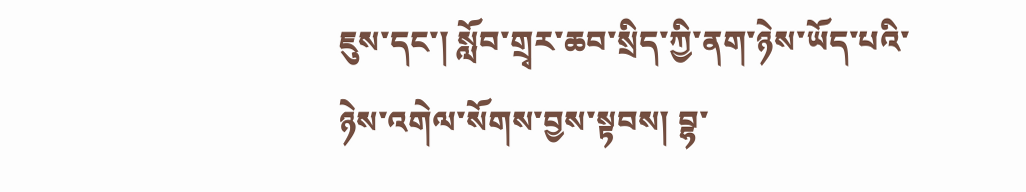ཇུས་དང་། སློབ་གྲྭར་ཆབ་སྲིད་ཀྱི་ནག་ཉེས་ཡོད་པའི་ཉེས་འགེལ་སོགས་བྱས་སྟབས། བྷ་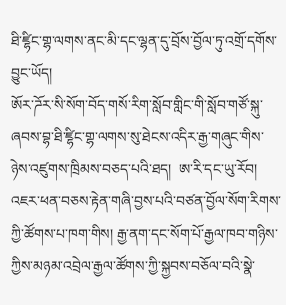ཐི་ཛྷིང་གྷ་ལགས་ནང་མི་དང་ལྷན་དུ་བྲོས་བྱོལ་ཏུ་འགྲོ་དགོས་བྱུང་ཡོད།
ཨོར་ཌོར་སི་སོག་བོད་གསོ་རིག་སློབ་གླིང་གི་སློབ་གཙོ་སྐུ་ཞབས་བྷ་ཐི་ཛྷིང་གྷ་ལགས་སུ་ཐེངས་འདིར་རྒྱ་གཞུང་གིས་ཉེས་འཛུགས་ཁྲིམས་བཅད་པའི་ཐད།  ཨ་རི་དང་ཡུ་རོབ། འཇར་ཕན་བཅས་རྟེན་གཞི་བྱས་པའི་བཙན་བྱོལ་སོག་རིགས་ཀྱི་ཚོགས་པ་ཁག་གིས། རྒྱ་ནག་དང་སོག་པོ་རྒྱལ་ཁབ་གཉིས་ཀྱིས་མཉམ་འབྲེལ་རྒྱལ་ཚོགས་ཀྱི་སྐྱབས་བཅོལ་བའི་སྣེ་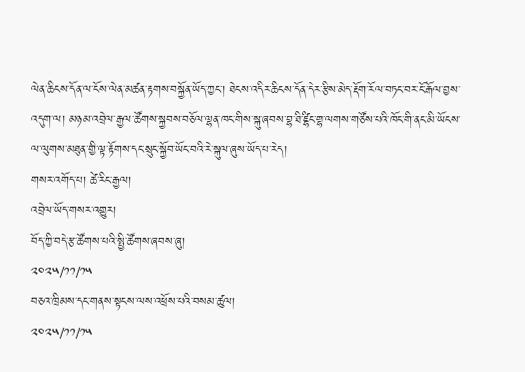ལེན་ཆིངས་དོན་ལ་ངོས་ལེན་མཚན་རྟགས་བསྐྱོན་ཡོད་ཀྱང་། ཐེངས་འདིར་ཆིངས་དོན་དེར་རྩིས་མེད་རྡོག་རོལ་བཏང་བར་ངོ་རྒོལ་བྱས་འདུག་ལ། མཉམ་འབྲེལ་རྒྱལ་ཚོགས་སྐྱབས་བཅོལ་ལྷན་ཁང་གིས་སྐུ་ཞབས་བྷ་ཐི་ཛྷིང་གྷ་ལགས་གཙོས་པའི་ཁོང་གི་ནང་མི་ཡོངས་ལ་ལུགས་མཐུན་གྱི་ལྟ་རྟོགས་དང་སྲུང་སྐྱོབ་ཡོང་བའི་རེ་སྐུལ་ཞུས་ཡོད་པ་རེད།
གསར་འགོད་པ། ཚེ་རིང་རྒྱལ།
འབྲེལ་ཡོད་གསར་འགྱུར།
བོད་ཀྱི་བདེ་རྩ་ཚོགས་པའི་སྤྱི་ཚོགས་ཞབས་ཞུ།
༢༠༢༥/༡༡/༡༥
བཅའ་ཁྲིམས་དང་གནས་སྟངས་ལས་འཕྲོས་པའི་བསམ་ཚུལ།
༢༠༢༥/༡༡/༡༥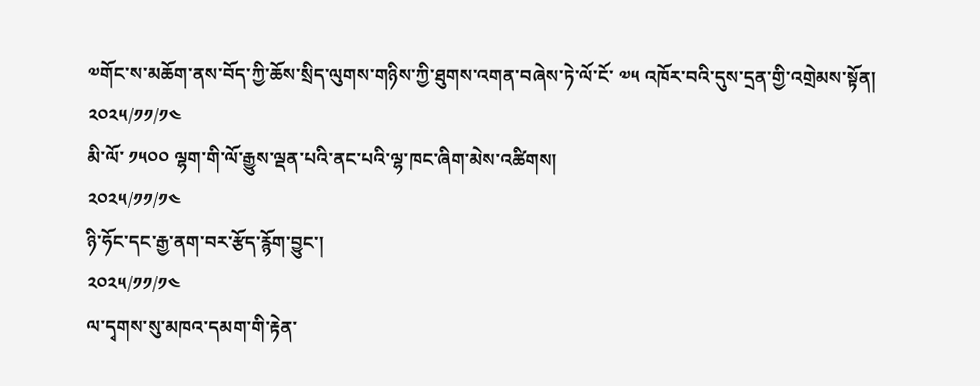༧གོང་ས་མཆོག་ནས་བོད་ཀྱི་ཆོས་སྲིད་ལུགས་གཉིས་ཀྱི་ཐུགས་འགན་བཞེས་ཏེ་ལོ་ངོ་ ༧༥ འཁོར་བའི་དུས་དྲན་གྱི་འགྲེམས་སྟོན།
༢༠༢༥/༡༡/༡༤
མི་ལོ་ ༡༥༠༠ ལྷག་གི་ལོ་རྒྱུས་ལྡན་པའི་ནང་པའི་ལྷ་ཁང་ཞིག་མེས་འཚིགས།
༢༠༢༥/༡༡/༡༤
ཉི་ཧོང་དང་རྒྱ་ནག་བར་རྩོད་རྙོག་བྱུང་།
༢༠༢༥/༡༡/༡༤
ལ་དྭགས་སུ་མཁའ་དམག་གི་རྟེན་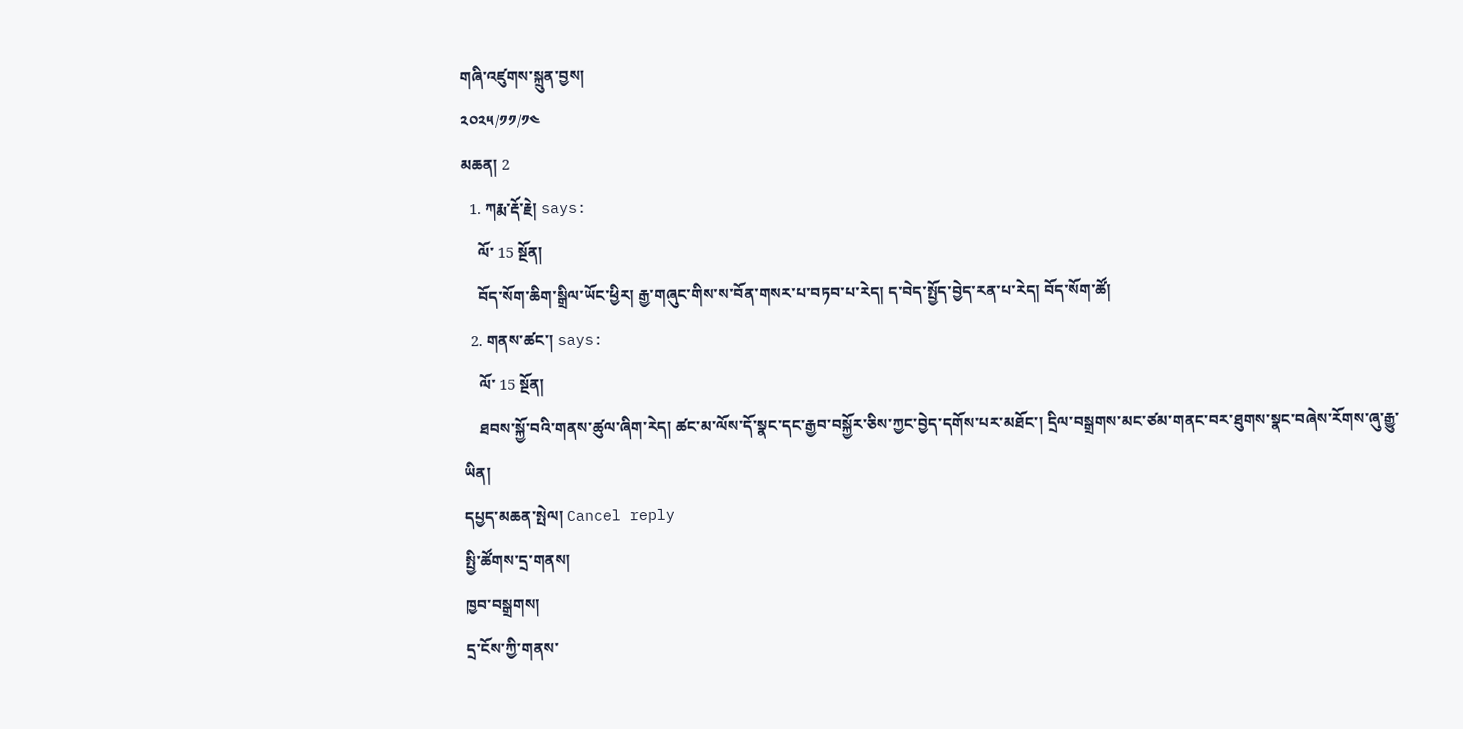གཞི་འཛུགས་སྐྲུན་བྱས།
༢༠༢༥/༡༡/༡༤
མཆན། 2
  1. ཀརྨ་རྡོ་རྗེ། says:
    ལོ་ 15 སྔོན།
    བོད་སོག་ཆིག་སྒྲིལ་ཡོང་ཕྱིར། རྒྱ་གཞུང་གིས་ས་བོན་གསར་པ་བཏབ་པ་རེད། ད་བེད་སྤྱོད་བྱེད་རན་པ་རེད། བོད་སོག་ཚོ།
  2. གནས་ཚང་། says:
    ལོ་ 15 སྔོན།
    ཐབས་སྐྱོ་བའི་གནས་ཚུལ་ཞིག་རེད། ཚང་མ་ལོས་དོ་སྣང་དང་རྒྱབ་བསྐྱོར་ཅིས་ཀྱང་བྱེད་དགོས་པར་མཐོང་། དྲིལ་བསྒྲགས་མང་ཙམ་གནང་བར་ཐུགས་སྣང་བཞེས་རོགས་ཞུ་རྒྱུ་ཡིན།
དཔྱད་མཆན་སྤེལ། Cancel reply
སྤྱི་ཚོགས་དྲ་གནས།
ཁྱབ་བསྒྲགས།
དྲ་ངོས་ཀྱི་གནས་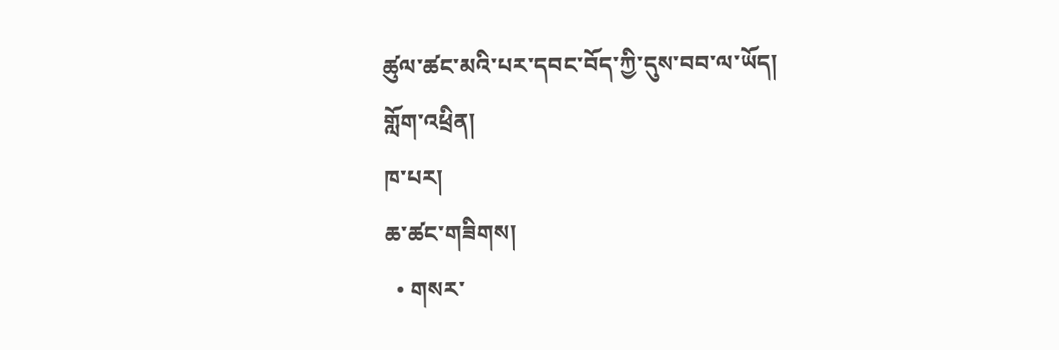ཚུལ་ཚང་མའི་པར་དབང་བོད་ཀྱི་དུས་བབ་ལ་ཡོད།
གློག་འཕྲིན།
ཁ་པར།
ཆ་ཚང་གཟིགས།
  • གསར་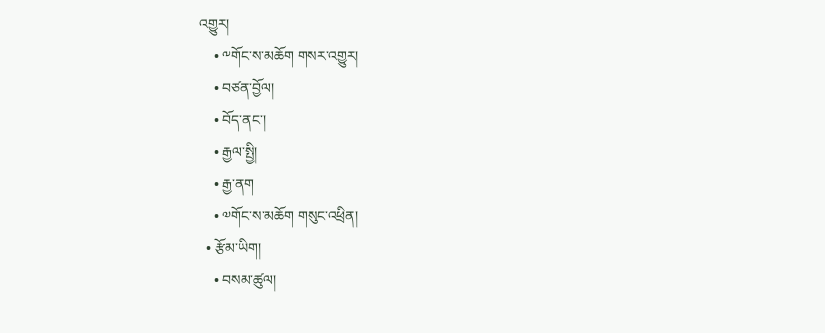འགྱུར།
    • ༸གོང་ས་མཆོག གསར་འགྱུར།
    • བཙན་བྱོལ།
    • བོད་ནང་།
    • རྒྱལ་སྤྱི།
    • རྒྱ་ནག
    • ༧གོང་ས་མཆོག གསུང་འཕྲིན།
  • རྩོམ་ཡིག།
    • བསམ་ཚུལ།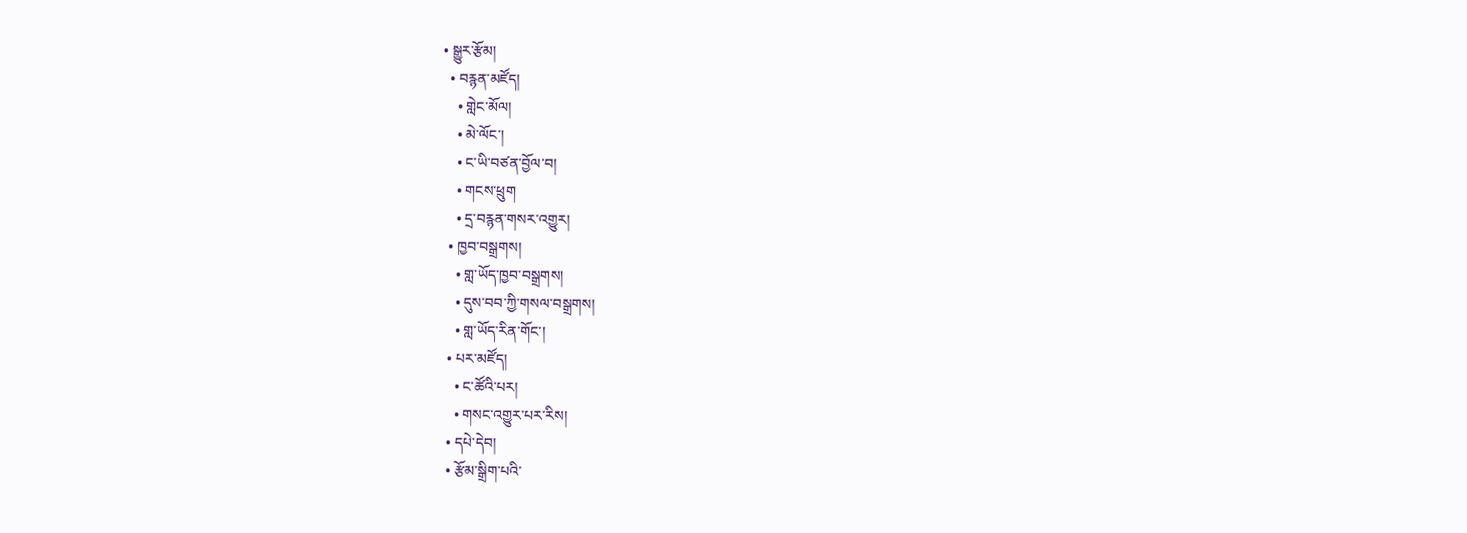• སྒྱུར་རྩོམ།
  • བརྙན་མཛོད།
    • གླེང་མོལ།
    • མེ་ལོང་།
    • ང་ཡི་བཙན་བྱོལ་བ།
    • གངས་ཕྲུག
    • དྲ་བརྙན་གསར་འགྱུར།
  • ཁྱབ་བསྒྲགས།
    • གླ་ཡོད་ཁྱབ་བསྒྲགས།
    • དུས་བབ་ཀྱི་གསལ་བསྒྲགས།
    • གླ་ཡོད་རིན་གོང་།
  • པར་མཛོད།
    • ང་ཚོའི་པར།
    • གསང་འགྱུར་པར་རིས།
  • དཔེ་དེབ།
  • རྩོམ་སྒྲིག་པའི་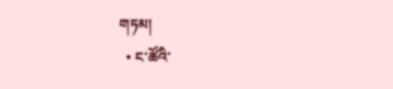གཏམ།
  • ང་ཚོའི་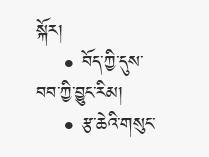སྐོར།
    • བོད་ཀྱི་དུས་བབ་ཀྱི་བྱུང་རིམ།
    • རྩ་ཆེའི་གསུང་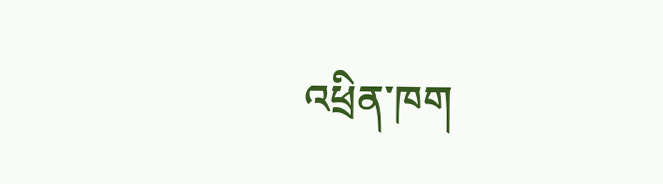འཕྲིན་ཁག